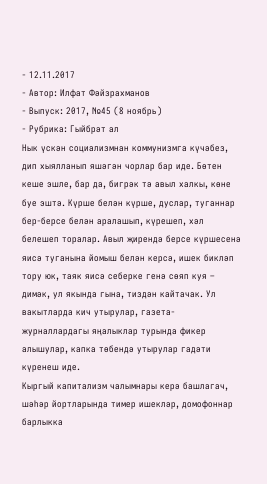- 12.11.2017
- Автор: Илфат Фәйзрахманов
- Выпуск: 2017, №45 (8 ноябрь)
- Рубрика: Гыйбрәт ал
Нык үскән социализмнан коммунизмга күчәбез, дип хыялланып яшәгән чорлар бар иде. Бөтен кеше эшле, бар да, бигрәк тә авыл халкы, көне буе эштә. Күрше белән күрше, дуслар, туганнар бер-берсе белән аралашып, күрешеп, хәл белешеп торалар. Авыл җирендә берсе күршесенә яисә туганына йомыш белән керсә, ишек бикләп тору юк, таяк яисә себерке генә сөяп куя – димәк, ул якында гына, тиздән кайтачак. Ул вакытларда кич утырулар, газета-журналлардагы яңалыклар турында фикер алышулар, капка төбендә утырулар гадәти күренеш иде.
Кыргый капитализм чалымнары керә башлагач, шәһәр йортларында тимер ишекләр, домофоннар барлыкка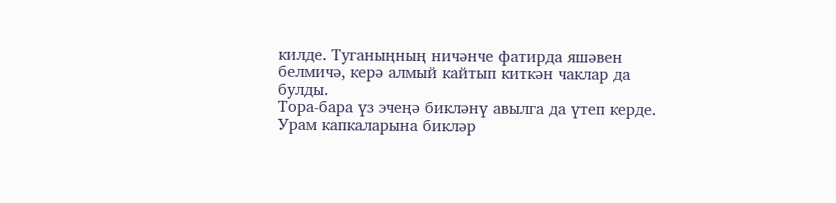килде. Туганыңның ничәнче фатирда яшәвен белмичә, керә алмый кайтып киткән чаклар да булды.
Тора-бара үз эчеңә бикләнү авылга да үтеп керде. Урам капкаларына бикләр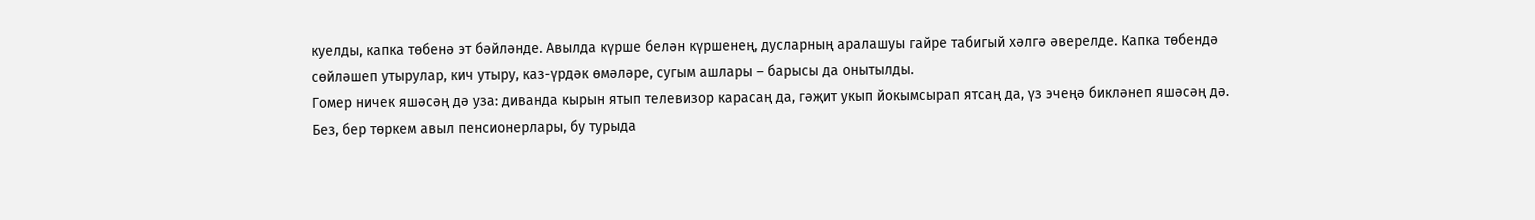куелды, капка төбенә эт бәйләнде. Авылда күрше белән күршенең, дусларның аралашуы гайре табигый хәлгә әверелде. Капка төбендә сөйләшеп утырулар, кич утыру, каз-үрдәк өмәләре, сугым ашлары – барысы да онытылды.
Гомер ничек яшәсәң дә уза: диванда кырын ятып телевизор карасаң да, гәҗит укып йокымсырап ятсаң да, үз эчеңә бикләнеп яшәсәң дә. Без, бер төркем авыл пенсионерлары, бу турыда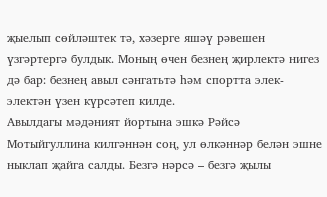җыелып сөйләштек тә, хәзерге яшәү рәвешен үзгәртергә булдык. Моның өчен безнең җирлектә нигез дә бар: безнең авыл сәнгатьтә һәм спортта элек-электән үзен күрсәтеп килде.
Авылдагы мәдәният йортына эшкә Рәйсә Мотыйгуллина килгәннән соң, ул өлкәннәр белән эшне ныклап җайга салды. Безгә нәрсә – безгә җылы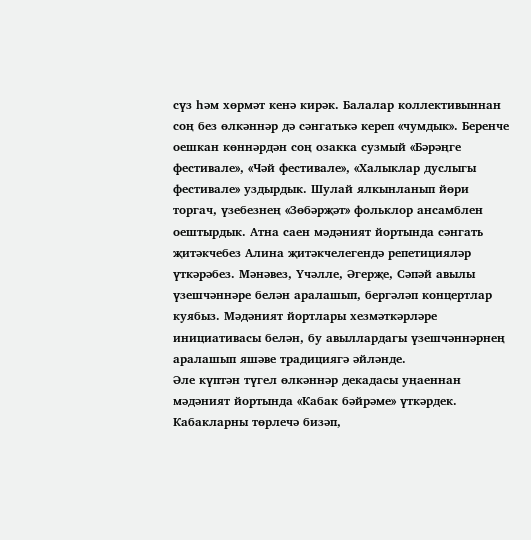сүз һәм хөрмәт кенә кирәк. Балалар коллективыннан соң без өлкәннәр дә сәнгатькә кереп «чумдык». Беренче оешкан көннәрдән соң озакка сузмый «Бәрәңге фестивале», «Чәй фестивале», «Халыклар дуслыгы фестивале» уздырдык. Шулай ялкынланып йөри торгач, үзебезнең «Зөбәрҗәт» фольклор ансамблен оештырдык. Атна саен мәдәният йортында сәнгать җитәкчебез Алина җитәкчелегендә репетицияләр үткәрәбез. Мәнәвез, Үчәлле, Әгерҗе, Сәпәй авылы үзешчәннәре белән аралашып, бергәләп концертлар куябыз. Мәдәният йортлары хезмәткәрләре инициативасы белән, бу авыллардагы үзешчәннәрнең аралашып яшәве традициягә әйләнде.
Әле күптән түгел өлкәннәр декадасы уңаеннан мәдәният йортында «Кабак бәйрәме» үткәрдек. Кабакларны төрлечә бизәп,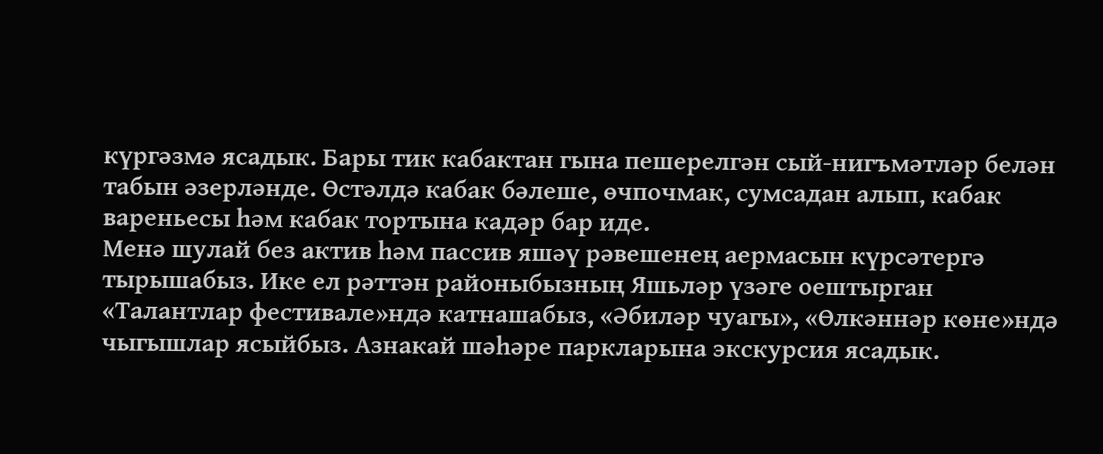күргәзмә ясадык. Бары тик кабактан гына пешерелгән сый-нигъмәтләр белән табын әзерләнде. Өстәлдә кабак бәлеше, өчпочмак, сумсадан алып, кабак вареньесы һәм кабак тортына кадәр бар иде.
Менә шулай без актив һәм пассив яшәү рәвешенең аермасын күрсәтергә тырышабыз. Ике ел рәттән районыбызның Яшьләр үзәге оештырган «Талантлар фестивале»ндә катнашабыз, «Әбиләр чуагы», «Өлкәннәр көне»ндә чыгышлар ясыйбыз. Азнакай шәһәре паркларына экскурсия ясадык.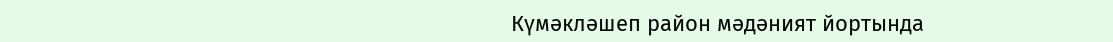Күмәкләшеп район мәдәният йортында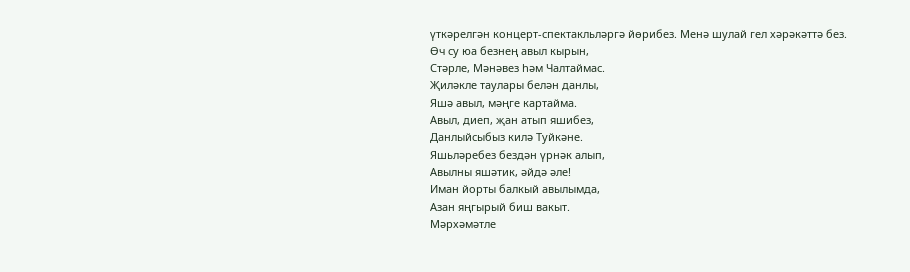үткәрелгән концерт-спектакльләргә йөрибез. Менә шулай гел хәрәкәттә без.
Өч су юа безнең авыл кырын,
Стәрле, Мәнәвез һәм Чалтаймас.
Җиләкле таулары белән данлы,
Яшә авыл, мәңге картайма.
Авыл, диеп, җан атып яшибез,
Данлыйсыбыз килә Туйкәне.
Яшьләребез бездән үрнәк алып,
Авылны яшәтик, әйдә әле!
Иман йорты балкый авылымда,
Азан яңгырый биш вакыт.
Мәрхәмәтле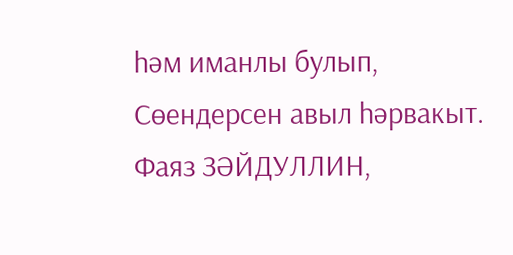һәм иманлы булып,
Сөендерсен авыл һәрвакыт.
Фаяз ЗӘЙДУЛЛИН,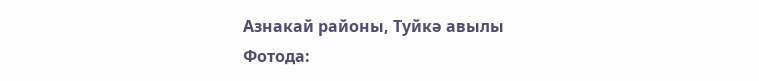Азнакай районы, Туйкә авылы
Фотода: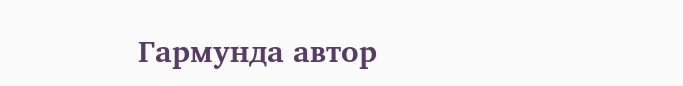Гармунда автор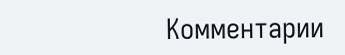Комментарии